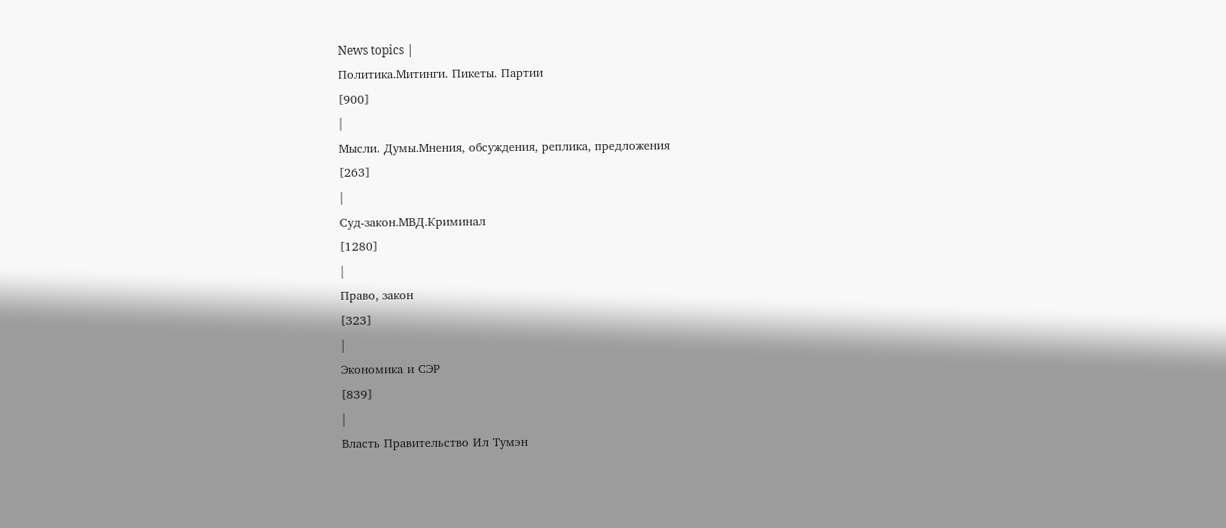News topics |
Политика.Митинги. Пикеты. Партии
[900]
|
Мысли. Думы.Мнения, обсуждения, реплика, предложения
[263]
|
Суд-закон.МВД.Криминал
[1280]
|
Право, закон
[323]
|
Экономика и СЭР
[839]
|
Власть Правительство Ил Тумэн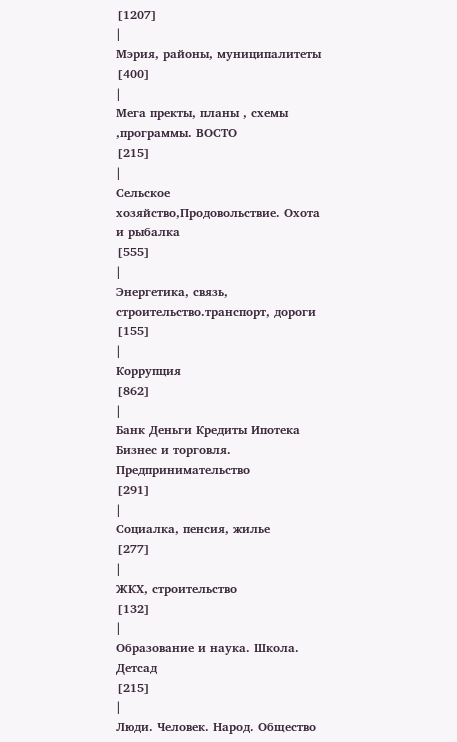[1207]
|
Мэрия, районы, муниципалитеты
[400]
|
Мега пректы, планы , схемы ,программы. ВОСТО
[215]
|
Сельское хозяйство,Продовольствие. Охота и рыбалка
[555]
|
Энергетика, связь, строительство.транспорт, дороги
[155]
|
Коррупция
[862]
|
Банк Деньги Кредиты Ипотека Бизнес и торговля. Предпринимательство
[291]
|
Социалка, пенсия, жилье
[277]
|
ЖКХ, строительство
[132]
|
Образование и наука. Школа. Детсад
[215]
|
Люди. Человек. Народ. Общество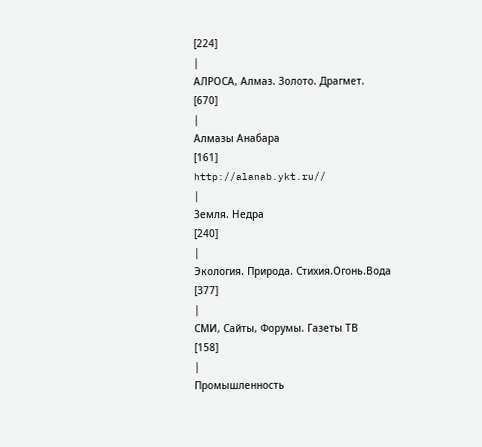[224]
|
АЛРОСА, Алмаз. Золото. Драгмет.
[670]
|
Алмазы Анабара
[161]
http://alanab.ykt.ru//
|
Земля. Недра
[240]
|
Экология. Природа. Стихия.Огонь.Вода
[377]
|
СМИ, Сайты, Форумы. Газеты ТВ
[158]
|
Промышленность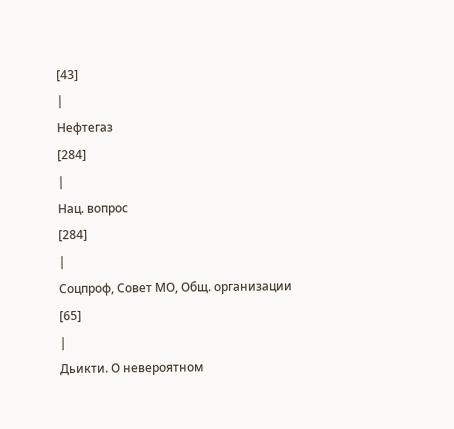[43]
|
Нефтегаз
[284]
|
Нац. вопрос
[284]
|
Соцпроф, Совет МО, Общ. организации
[65]
|
Дьикти. О невероятном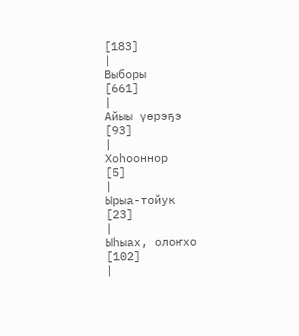[183]
|
Выборы
[661]
|
Айыы үөрэҕэ
[93]
|
Хоһооннор
[5]
|
Ырыа-тойук
[23]
|
Ыһыах, олоҥхо
[102]
|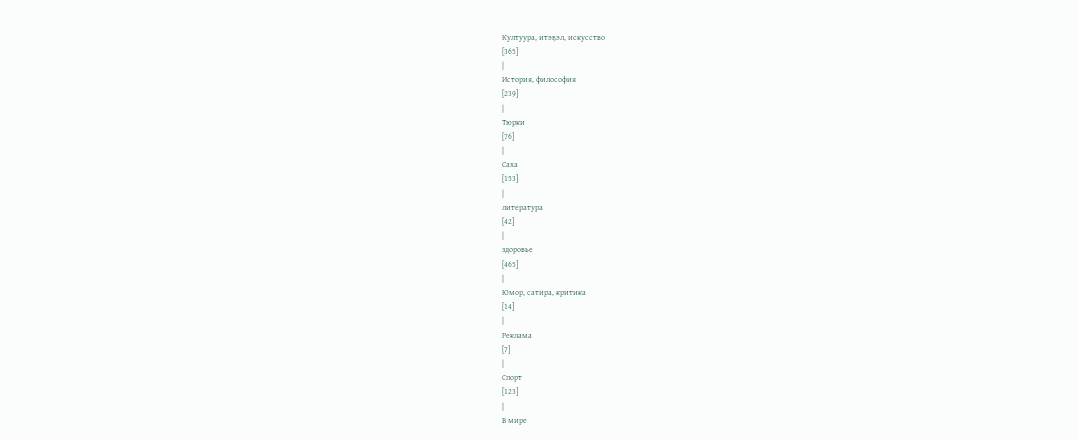Култуура, итэҕэл, искусство
[365]
|
История, философия
[239]
|
Тюрки
[76]
|
Саха
[153]
|
литература
[42]
|
здоровье
[465]
|
Юмор, сатира, критика
[14]
|
Реклама
[7]
|
Спорт
[123]
|
В мире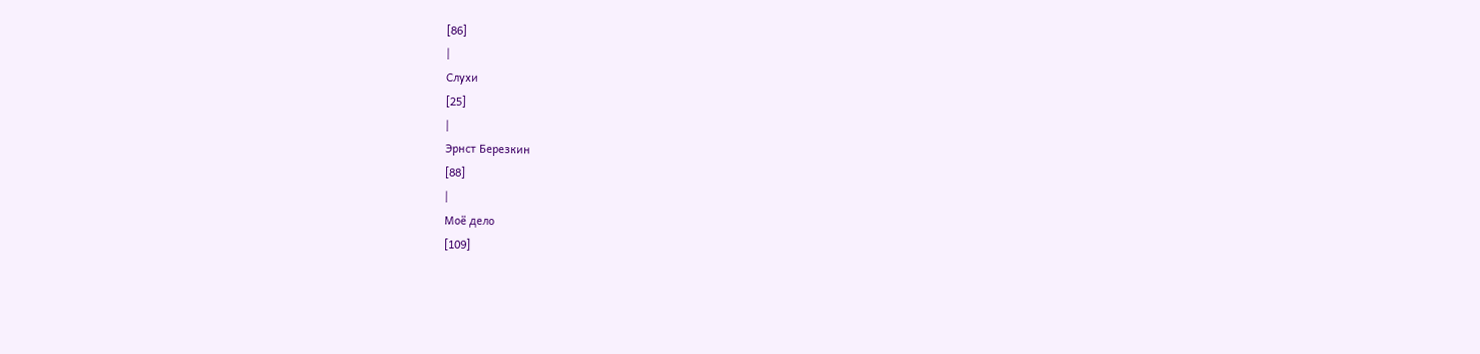[86]
|
Слухи
[25]
|
Эрнст Березкин
[88]
|
Моё дело
[109]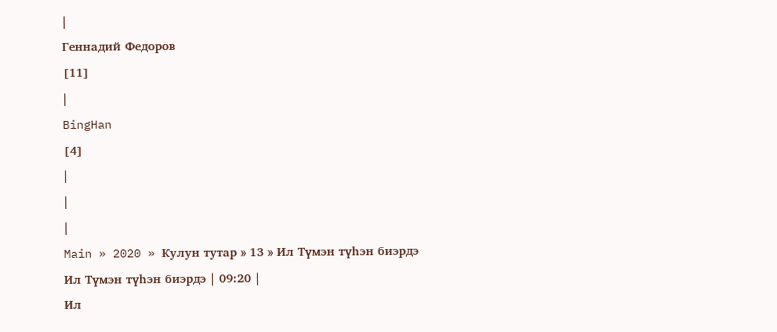|
Геннадий Федоров
[11]
|
BingHan
[4]
|
|
|
Main » 2020 » Кулун тутар » 13 » Ил Түмэн түһэн биэрдэ
Ил Түмэн түһэн биэрдэ | 09:20 |
Ил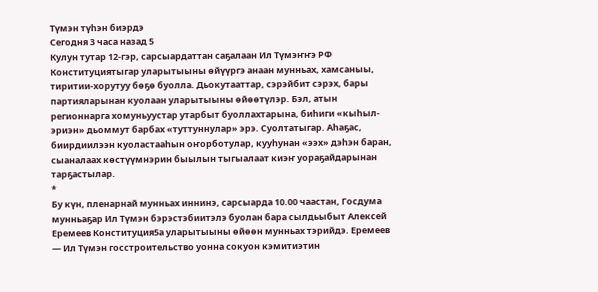Түмэн түһэн биэрдэ
Сегодня 3 часа назад 5
Кулун тутар 12-гэр, сарсыардаттан саҕалаан Ил Түмэҥҥэ РФ Конституциятыгар уларытыыны өйүүргэ анаан мунньах, хамсаныы, тиритии-хорутуу бөҕө буолла. Дьокутааттар, сэрэйбит сэрэх, бары партияларынан куолаан уларытыыны өйөөтүлэр. Бэл, атын регионнарга хомуньуустар утарбыт буоллахтарына, биһиги «кыһыл-эриэн» дьоммут барбах «туттуннулар» эрэ. Суолтатыгар. Аһаҕас, биирдиилээн куоластааһын оҥорботулар, кууһунан «ээх» дэһэн баран, сыаналаах көстүүмнэрин быылын тыгыалаат киэҥ уораҕайдарынан тарҕастылар.
*
Бу күн, пленарнай мунньах иннинэ, сарсыарда 10.00 чаастан, Госдума мунньаҕар Ил Түмэн бэрэстэбиитэлэ буолан бара сылдьыбыт Алексей Еремеев Конституция5а уларытыыны өйөөн мунньах тэрийдэ. Еремеев — Ил Түмэн госстроительство уонна сокуон кэмитиэтин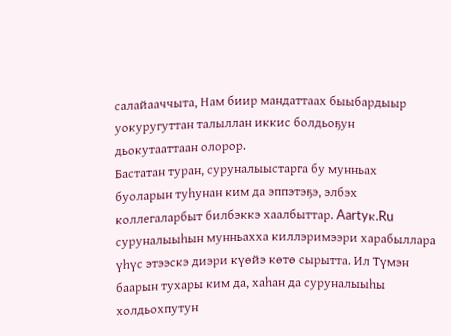салайааччыта, Нам биир мандаттаах быыбардыыр уокуругуттан талыллан иккис болдьоҕун дьокутааттаан олорор.
Бастатан туран, суруналыыстарга бу мунньах буоларын туһунан ким да эппэтэҕэ, элбэх коллегаларбыт билбэккэ хаалбыттар. Aartyк.Ru суруналыыһын мунньахха киллэримээри харабыллара үһүс этээскэ диэри күөйэ көтө сырытта. Ил Түмэн баарын тухары ким да, хаһан да суруналыыһы холдьохпутун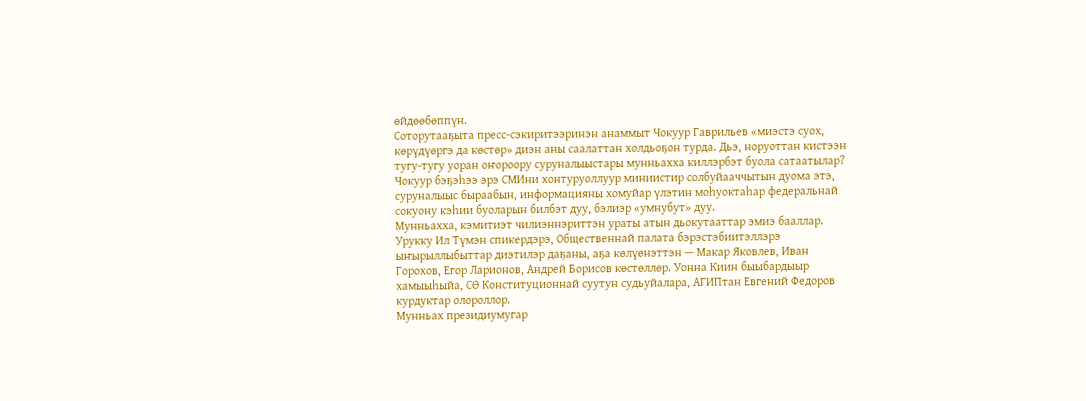өйдөөбөппүн.
Соторутааҕыта пресс-сэкиритээринэн анаммыт Чокуур Гаврильев «миэстэ суох, көрүдүөргэ да көстөр» диэн аны саалаттан холдьоҕон турда. Дьэ, норуоттан кистээн тугу-тугу уоран оҥороору суруналыыстары мунньахха киллэрбэт буола сатаатылар?
Чокуур бэҕэһээ эрэ СМИни хонтуруоллуур миниистир солбуйааччытын дуома этэ, суруналыыс быраабын, информацияны хомуйар үлэтин моһуоктаһар федеральнай сокуону кэһии буоларын билбэт дуу, бэлиэр «умнубут» дуу.
Мунньахха, кэмитиэт чилиэннэриттэн ураты атын дьокутааттар эмиэ бааллар. Урукку Ил Түмэн спикердэрэ, Общественнай палата бэрэстэбиитэллэрэ ыҥырыллыбыттар диэтилэр даҕаны, аҕа көлүөнэттэн — Макар Яковлев, Иван Горохов, Егор Ларионов, Андрей Борисов көстөллөр. Уонна Киин быыбардыыр хамыыһыйа, СӨ Конституционнай суутун судьуйалара, АГИПтан Евгений Федоров курдуктар олороллор.
Мунньах президиумугар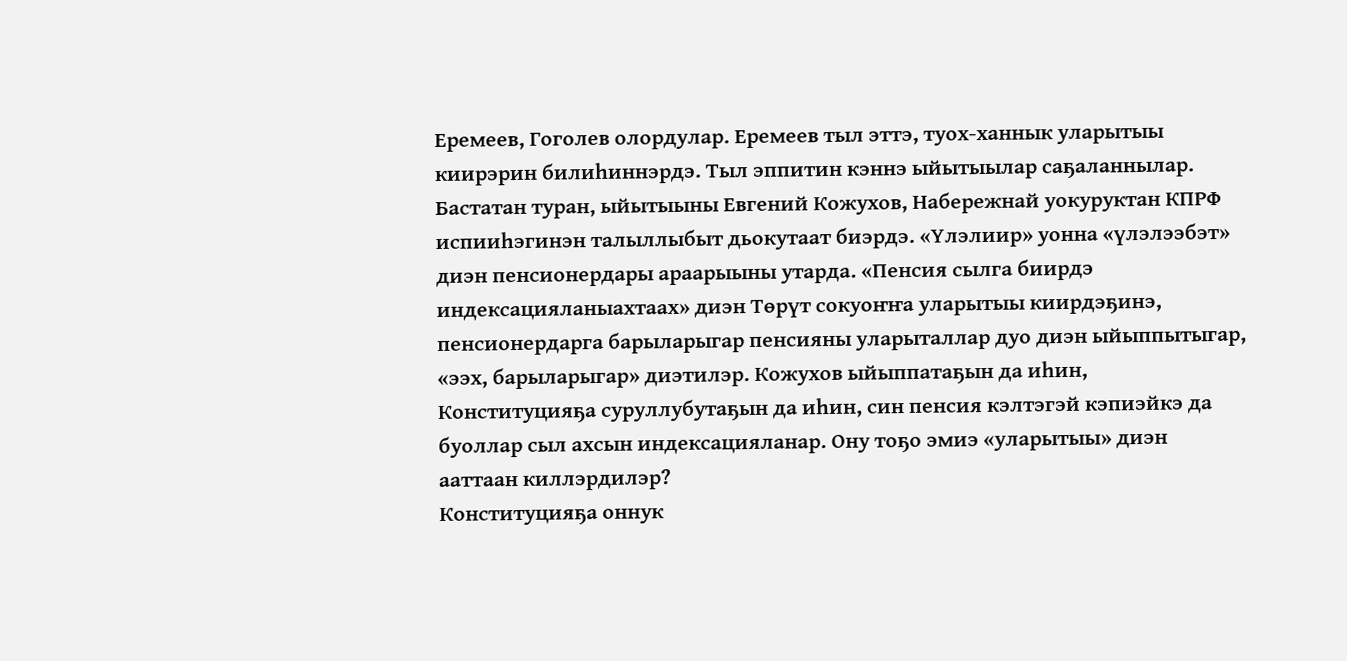Еремеев, Гоголев олордулар. Еремеев тыл эттэ, туох-ханнык уларытыы киирэрин билиһиннэрдэ. Тыл эппитин кэннэ ыйытыылар саҕаланнылар.
Бастатан туран, ыйытыыны Евгений Кожухов, Набережнай уокуруктан КПРФ испииһэгинэн талыллыбыт дьокутаат биэрдэ. «Үлэлиир» уонна «үлэлээбэт» диэн пенсионердары араарыыны утарда. «Пенсия сылга биирдэ индексацияланыахтаах» диэн Төрүт сокуоҥҥа уларытыы киирдэҕинэ, пенсионердарга барыларыгар пенсияны уларыталлар дуо диэн ыйыппытыгар, «ээх, барыларыгар» диэтилэр. Кожухов ыйыппатаҕын да иһин, Конституцияҕа суруллубутаҕын да иһин, син пенсия кэлтэгэй кэпиэйкэ да буоллар сыл ахсын индексацияланар. Ону тоҕо эмиэ «уларытыы» диэн ааттаан киллэрдилэр?
Конституцияҕа оннук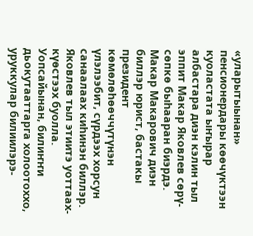«уларытыынан» пенсионердары көөчүктээн куоластата ыҥырар албастара диэн кэлин тыл эппит Макар Яковлев сөрү-сөпкө быһааран биэрдэ. Макар Макарович диэн биллэр юрист, бастакы президент көмөлөһөөччүтүнэн үлэлээбит, сүрдээх хорсун санаалаах киһинэн биллэр. Яковлев тыл этиитэ уоттаах-күөстээх буолла. Уопсайынан, билиҥҥи дьокутааттарга холоотоххо, уруккулар билиилэрэ-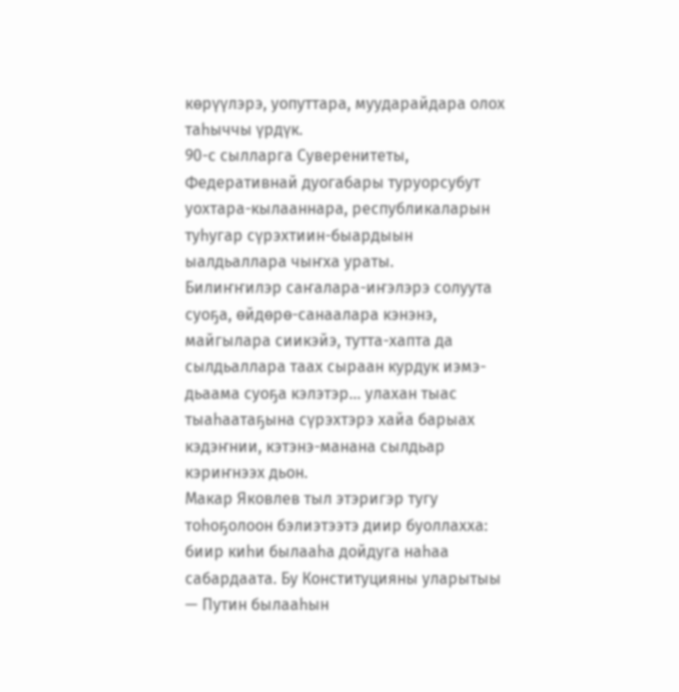көрүүлэрэ, уопуттара, муударайдара олох таһыччы үрдүк.
90-с сылларга Суверенитеты, Федеративнай дуогабары туруорсубут уохтара-кылааннара, республикаларын туһугар сүрэхтиин-быардыын ыалдьаллара чыҥха ураты.
Билиҥҥилэр саҥалара-иҥэлэрэ солуута суоҕа, өйдөрө-санаалара кэнэнэ, майгылара сиикэйэ, тутта-хапта да сылдьаллара таах сыраан курдук иэмэ-дьаама суоҕа кэлэтэр… улахан тыас тыаһаатаҕына сүрэхтэрэ хайа барыах кэдэҥнии, кэтэнэ-манана сылдьар кэриҥнээх дьон.
Макар Яковлев тыл этэригэр тугу тоһоҕолоон бэлиэтээтэ диир буоллахха: биир киһи былааһа дойдуга наһаа сабардаата. Бу Конституцияны уларытыы — Путин былааһын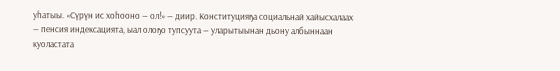уһатыы. «Сүрүн ис хоһооно — ол!» — диир. Конституцияҕа социальнай хайысхалаах — пенсия индексацията, ыал олоҕо тупсуута — уларытыынан дьону албыннаан куоластата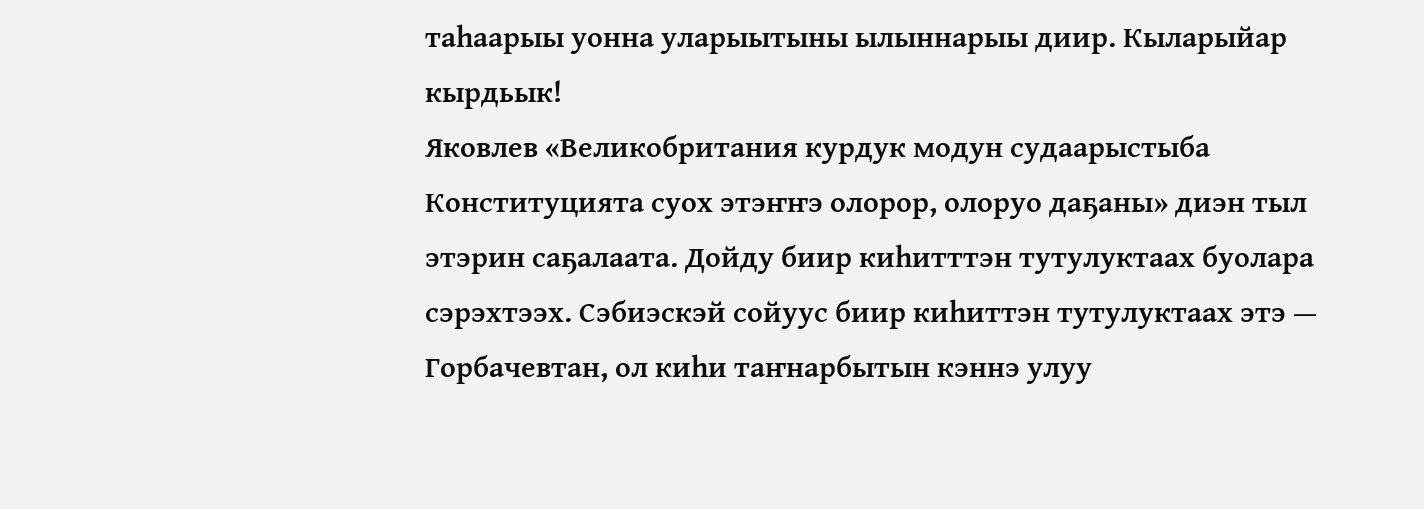таһаарыы уонна уларыытыны ылыннарыы диир. Кыларыйар кырдьык!
Яковлев «Великобритания курдук модун судаарыстыба Конституцията суох этэҥҥэ олорор, олоруо даҕаны» диэн тыл этэрин саҕалаата. Дойду биир киһитттэн тутулуктаах буолара сэрэхтээх. Сэбиэскэй сойуус биир киһиттэн тутулуктаах этэ — Горбачевтан, ол киһи таҥнарбытын кэннэ улуу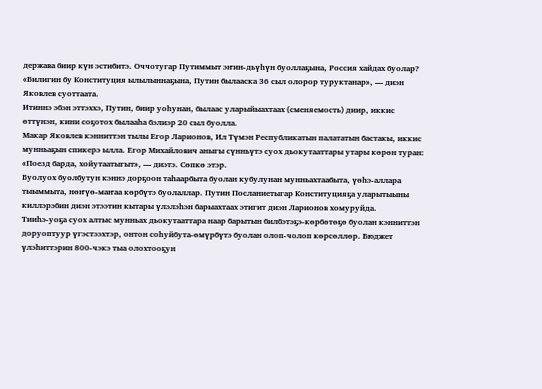держава биир күн эстибитэ. Оччотугар Путиммыт эҥин-дьүһүн буоллаҕына, Россия хайдах буолар? «Билигин бу Конституция ылылыннаҕына, Путин былааска 36 сыл олорор туруктанар», — диэн Яковлев суоттаата.
Итиннэ эбэн эттэххэ, Путин, биир уоһунан, былаас уларыйыахтаах (сменяемость) диир, иккис өттүнэн, кини соҕотох былааһа бэлиэр 20 сыл буолла.
Макар Яковлев кэнниттэн тылы Егор Ларионов, Ил Түмэн Республикатын палататын бастакы, иккис мунньаҕын спикерэ ылла. Егор Михайлович аныгы сүнньүтэ суох дьокутааттары утары көрөн туран: «Поезд барда, хойутаатыгыт», — диэтэ. Сөпкө этэр.
Буолуох буолбутун кэннэ дорҕоон таһаарбыта буолан кубулунан мунньахтаабыта, үөһэ-аллара тыыммыта, нөҥүө-маҥаа көрбүтэ буолаллар. Путин Посланиетыгар Конституцияҕа уларытыыны киллэрэбин диэн этээтин кытары үлэлэһэн барыахтаах этигит диэн Ларионов хомуруйда.
Тииһэ-уоҕа суох алтыс мунньах дьокутааттара наар барытын билбэтэҕэ-көрбөтөҕө буолан кэнниттэн доруоптуур үгэстээхтэр, онтон соһуйбута-өмүрбүтэ буолан олоп-чолоп көрсөллөр. Бюджет үлэһиттэрин 800-чэкэ тыа олохтооҕун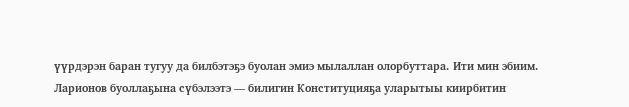үүрдэрэн баран тугуу да билбэтэҕэ буолан эмиэ мылаллан олорбуттара. Ити мин эбиим.
Ларионов буоллаҕына сүбэлээтэ — билигин Конституцияҕа уларытыы киирбитин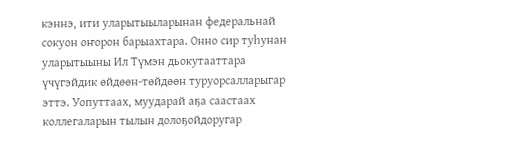кэннэ, ити уларытыыларынан федеральнай сокуон оҥорон барыахтара. Онно сир туһунан уларытыыны Ил Түмэн дьокутааттара үчүгэйдик өйдөөн-төйдөөн туруорсалларыгар эттэ. Уопуттаах, муударай аҕа саастаах коллегаларын тылын долоҕойдоругар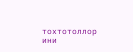тохтотоллор ини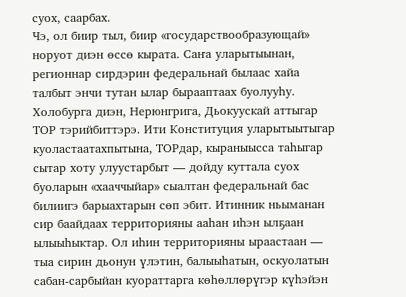суох, саарбах.
Чэ, ол биир тыл, биир «государствообразующай» норуот диэн өссө кырата. Саҥа уларытыынан, регионнар сирдэрин федеральнай былаас хайа талбыт энчи тутан ылар бырааптаах буолууһу. Холобурга диэн, Нерюнгрига, Дьокуускай аттыгар ТОР тэрийбиттэрэ. Ити Конституция уларытыытыгар куоластаатахпытына, ТОРдар, кыраныысса таһыгар сытар хоту улуустарбыт — дойду куттала суох буоларын «хааччыйар» сыалтан федеральнай бас билиигэ барыахтарын сөп эбит. Итинник ньыманан сир баайдаах территорияны ааһан иһэн ылҕаан ылыыһыктар. Ол иһин территорияны ыраастаан — тыа сирин дьонун үлэтин, балыыһатын, оскуолатын сабан-сарбыйан куораттарга көһөллөрүгэр күһэйэн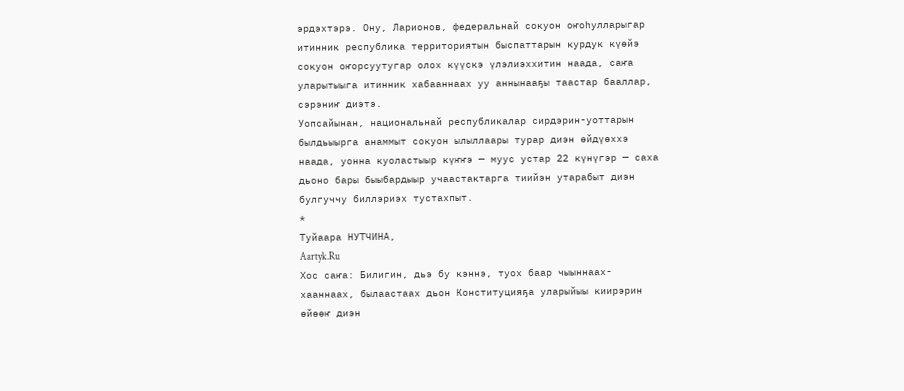эрдэхтэрэ. Ону, Ларионов, федеральнай сокуон оҥоһулларыгар итинник республика территориятын быспаттарын курдук күөйэ сокуон оҥорсуутугар олох күүскэ үлэлиэххитин наада, саҥа уларытыыга итинник хабааннаах уу аннынааҕы таастар бааллар, сэрэниҥ диэтэ.
Уопсайынан, национальнай республикалар сирдэрин-уоттарын былдьыырга анаммыт сокуон ылыллаары турар диэн өйдүөххэ наада, уонна куоластыыр күҥҥэ — муус устар 22 күнүгэр — саха дьоно бары быыбардыыр учаастактарга тиийэн утарабыт диэн булгуччу биллэриэх тустахпыт.
*
Туйаара НУТЧИНА,
Aartyk.Ru
Хос саҥа: Билигин, дьэ бу кэннэ, туох баар чыыннаах-хааннаах, былаастаах дьон Конституцияҕа уларыйыы киирэрин өйөөҥ диэн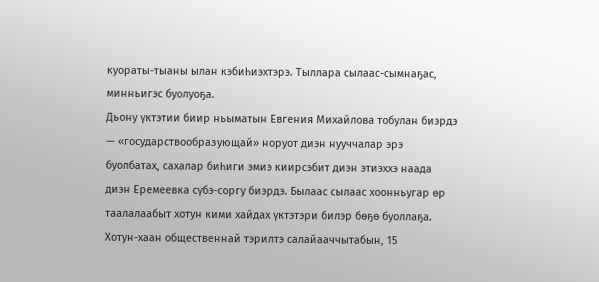куораты-тыаны ылан кэбиһиэхтэрэ. Тыллара сылаас-сымнаҕас, минньигэс буолуоҕа.
Дьону үктэтии биир ньыматын Евгения Михайлова тобулан биэрдэ — «государствообразующай» норуот диэн нууччалар эрэ буолбатах, сахалар биһиги эмиэ киирсэбит диэн этиэххэ наада диэн Еремеевка сүбэ-соргу биэрдэ. Былаас сылаас хоонньугар өр таалалаабыт хотун кими хайдах үктэтэри билэр бөҕө буоллаҕа. Хотун-хаан общественнай тэрилтэ салайааччытабын, 15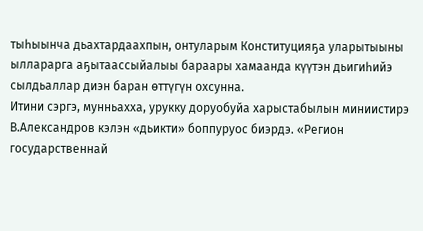тыһыынча дьахтардаахпын, онтуларым Конституцияҕа уларытыыны ылларарга аҕытаассыйалыы бараары хамаанда күүтэн дьигиһийэ сылдьаллар диэн баран өттүгүн охсунна.
Итини сэргэ, мунньахха, урукку доруобуйа харыстабылын миниистирэ В.Александров кэлэн «дьикти» боппуруос биэрдэ. «Регион государственнай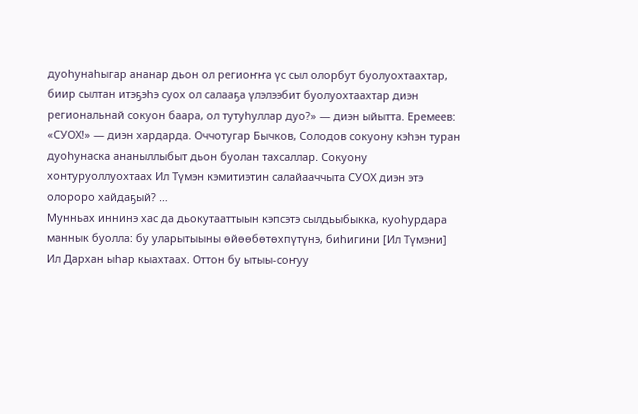дуоһунаһыгар ананар дьон ол региоҥҥа үс сыл олорбут буолуохтаахтар, биир сылтан итэҕэһэ суох ол салааҕа үлэлээбит буолуохтаахтар диэн региональнай сокуон баара, ол тутуһуллар дуо?» — диэн ыйытта. Еремеев: «СУОХ!» — диэн хардарда. Оччотугар Бычков, Солодов сокуону кэһэн туран дуоһунаска ананыллыбыт дьон буолан тахсаллар. Сокуону хонтуруоллуохтаах Ил Түмэн кэмитиэтин салайааччыта СУОХ диэн этэ олороро хайдаҕый? …
Мунньах иннинэ хас да дьокутааттыын кэпсэтэ сылдьыбыкка, куоһурдара маннык буолла: бу уларытыыны өйөөбөтөхпүтүнэ, биһигини [Ил Түмэни] Ил Дархан ыһар кыахтаах. Оттон бу ытыы-соҥуу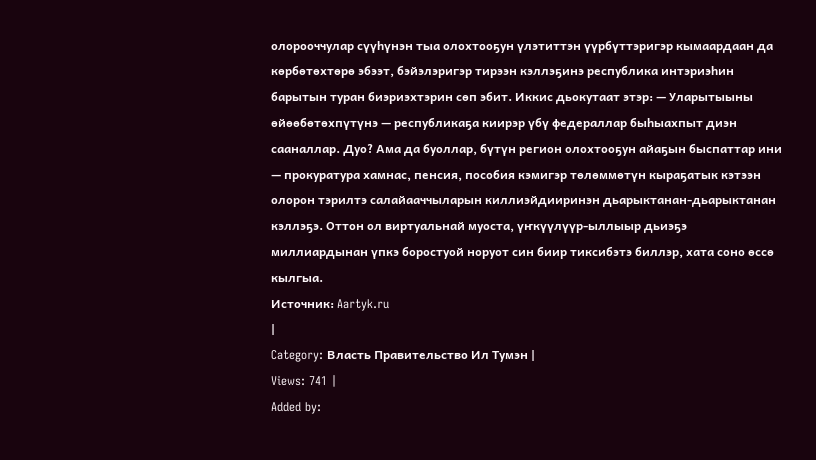олорооччулар сүүһүнэн тыа олохтооҕун үлэтиттэн үүрбүттэригэр кымаардаан да көрбөтөхтөрө эбээт, бэйэлэригэр тирээн кэллэҕинэ республика интэриэһин барытын туран биэриэхтэрин сөп эбит. Иккис дьокутаат этэр: — Уларытыыны өйөөбөтөхпүтүнэ — республикаҕа киирэр үбү федераллар быһыахпыт диэн сааналлар. Дуо? Ама да буоллар, бүтүн регион олохтооҕун айаҕын быспаттар ини — прокуратура хамнас, пенсия, пособия кэмигэр төлөммөтүн кыраҕатык кэтээн олорон тэрилтэ салайааччыларын киллиэйдииринэн дьарыктанан-дьарыктанан кэллэҕэ. Оттон ол виртуальнай муоста, үҥкүүлүүр-ыллыыр дьиэҕэ миллиардынан үпкэ боростуой норуот син биир тиксибэтэ биллэр, хата соно өссө кылгыа.
Источник: Aartyk.ru
|
Category: Власть Правительство Ил Тумэн |
Views: 741 |
Added by: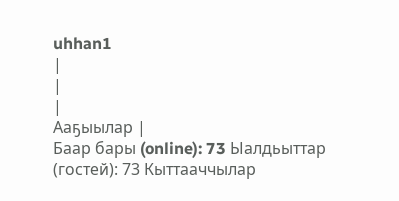uhhan1
|
|
|
Ааҕыылар |
Баар бары (online): 73 Ыалдьыттар (гостей): 73 Кыттааччылар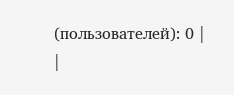(пользователей): 0 |
|